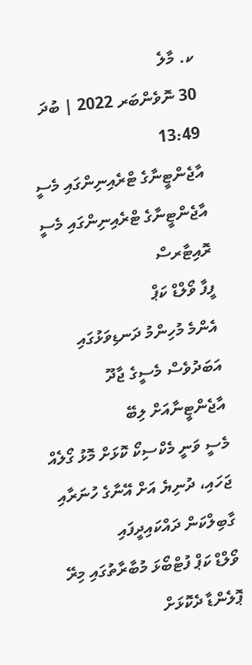ކ. މާލެ
30 ނޮވެންބަރ 2022 | ބުދަ 13:49
އާޖެންޓީނާގެ ޓްރެއިނިންގައި މެސީ
އާޖެންޓީނާގެ ޓްރެއިނިންގައި މެސީ
ރޮއިޓާރސް
ފީފާ ވޯލްޑް ކަޕް
އެންމެ މުހިންމު ދަނޑިވަޅުގައި އަބަދުވެސް މެސީގެ ޖާދޫ އާޖެންޓީނާއަށް ލިބޭ
މެސީ ވަނީ މެކްސިކޯ ކޮޅަށް މޮޅު ގޯލެއް ޖަހައި، ދުނިޔެ އަށް އޭނާގެ ހުނަރާއި ގާބިލްކަން ދައްކައިދީފައި
ވޯލްޑް ކަޕް ފުޓްބޯޅަ މުބާރާތުގައި މިރޭ ޕޮލެންޑާ ދެކޮޅަށް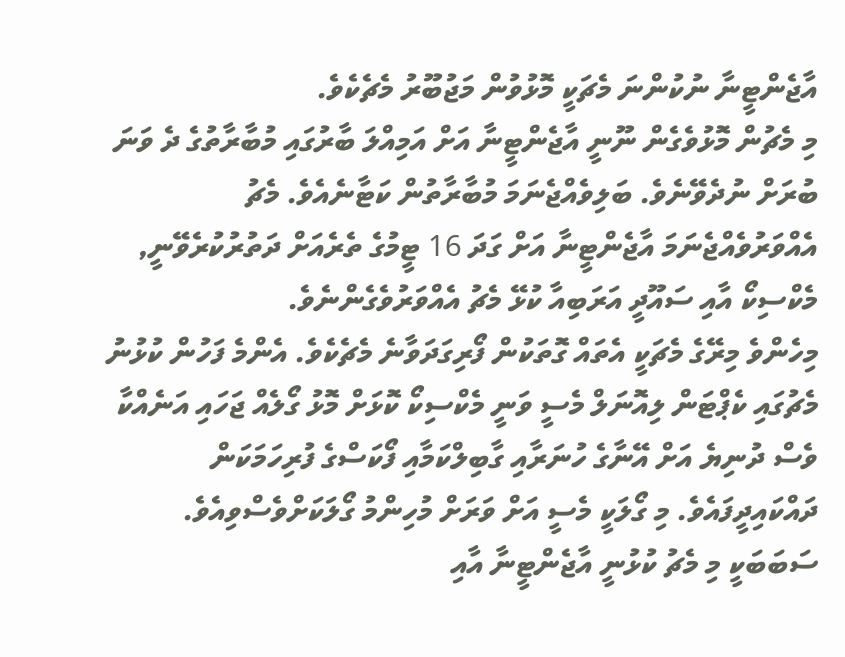އާޖެންޓީނާ ނުކުންނަ މެޗަކީ މޮޅުވުން މަޖުބޫރު މެޗެކެވެ.
މި މެޗުން މޮޅުވެގެން ނޫނީ އާޖެންޓީނާ އަށް އަމިއްލަ ބާރުގައި މުބާރާތުގެ ދެ ވަނަ ބުރަށް ނުދެވޭނެވެ. ބަލިވެއްޖެނަމަ މުބާރާތުން ކަޓާނެއެވެ. މެޗު އެއްވަރުވެއްޖެނަމަ އާޖެންޓީނާ އަށް ގަދަ 16 ޓީމުގެ ތެރެއަށް ދަތުރުކުރެވޭނީ, މެކްސިކޯ އާއި ސައޫދީ އަރަބިއާ ކުޅޭ މެޗު އެއްވަރުވެގެންނެވެ.
މިހެންވެ މިރޭގެ މެޗަކީ އެތައް ގޮތަކުން ފޯރިގަދަވާނެ މެޗެކެވެ. އެންމެ ފަހުން ކުޅުނު މެޗުގައި ކެޕްޓަން ލިއޮނަލް މެސީ ވަނީ މެކްސިކޯ ކޮޅަށް މޮޅު ގޯލެއް ޖަހައި އަނެއްކާ ވެސް ދުނިޔެ އަށް އޭނާގެ ހުނަރާއި ގާބިލްކަމާއި ފޯކަސްގެ ފުރިހަމަކަން ދައްކައިދީފައެވެ. މި ގޯލަކީ މެސީ އަށް ވަރަށް މުހިންމު ގޯލަކަށްވެސްވިއެވެ. ސަބަބަކީ މި މެޗު ކުޅުނީ އާޖެންޓީނާ އާއި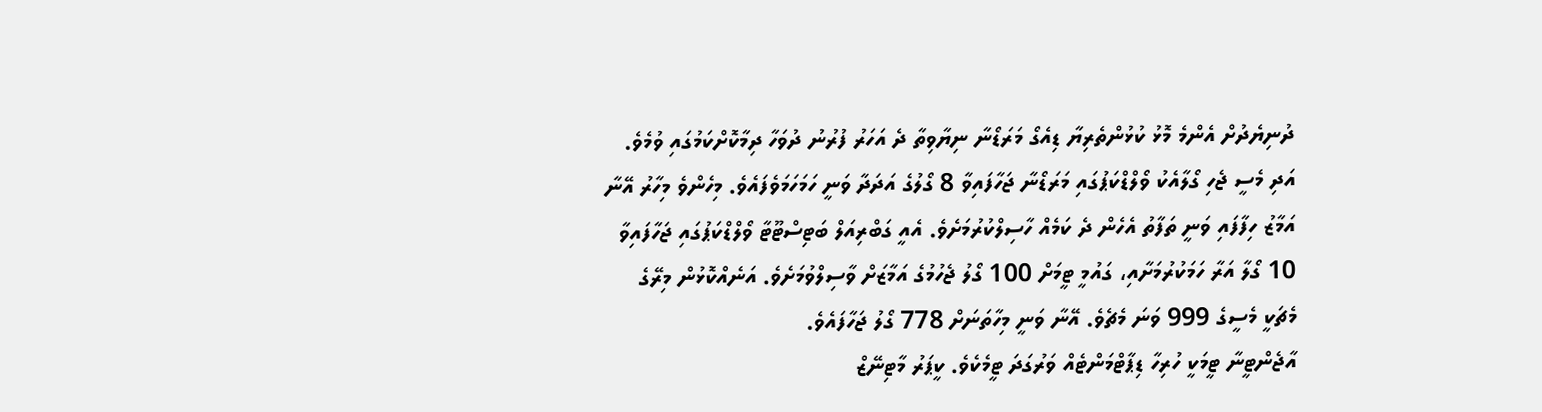ދުނިޔެދުށް އެންމެ މޮޅު ކުޅުންތެރިޔާ ޑިއެގޯ މަރަޑޯނާ ނިޔާވިތާ ދެ އަހަރު ފުރުނު ދުވަހާ ދިމާކޮށްކަމުގައި ވުމެވެ. އަދި މެސީ ޖެހި ގޯލާއެކު ވޯލްޑްކަޕުގައި މަރަޑޯނާ ޖަހާފައިވާ 8 ގޯލުގެ އަދަދާ ވަނީ ހަމަހަމަވެފައެވެ. މިހެންވެ މިހާރު އޭނާ އަމާޒު ހިފާފައި ވަނީ ތަފާތު އެހެން ދެ ކަމެއް ހާސިލްކުރުމަށެވެ. އެއީ ގަބްރިއަލް ބަޓިސްޓޫޓާ ވޯލްޑްކަޕުގައި ޖަހާފައިވާ 10 ގޯލާ އަރާ ހަމަކުރުމަށާއި، ގައުމީ ޓީމަށް 100 ގޯލު ޖެހުމުގެ އަމާޒަށް ވާސިލްވުމަށެވެ. އަނެއްކޮޅުން މިރޭގެ މެޗަކީ މެސީގެ 999 ވަނަ މެޗެވެ. އޭނާ ވަނީ މިހާތަނަށް 778 ގޯލު ޖަހާފައެވެ.
އާޖެންޓީނާ ޓީމަކީ ހުރިހާ ޑިޕާޓްމަންޓެއް ވަރުގަދަ ޓީމެކެވެ. ކީޕަރު މާޓިނޭޒް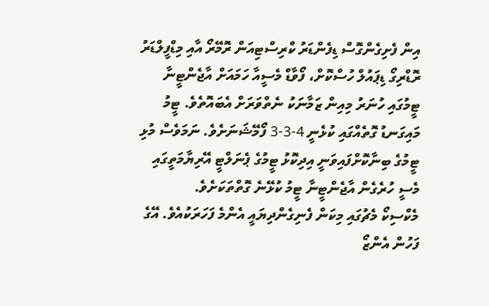އިން ފެށިގެންގޮސް ޑިފެންޑަރު ކްރިސްޓިއަން ރޮމޭރޯ އާއި މިޑްފީލްޑަރު ރޮޑްރިގޯ ޑިޕައުލް ހުސްކޮށް، ފޯވާޑް މެސީއާ ހަމައަށް އާޖެންޓީނާ ޓީމުގައި ހުނަރު މިއިން ޒަމާނަކު ނެތްވަރަށް އެބައޮތެވެ. ޓީމު މައިގަނޑު ގޮތެއްގައި ކުޅެނީ 4-3-3 ފޯމޭޝަނަށެވެ. ނަމަވެސް މުޅި ޓީމުގެ ބިނާކޮށްފައިވަނީ އިދިކޮޅު ޓީމުގެ ޕެނަލްޓީ އޭރިޔާމަތީގައި މެސީ ހުރެގެން އާޖެންޓީނާ ޓީމު ކުޅޭނެ ގޮތްތަކަށެވެ.
މެކްސިކޯ މެޗުގައި މިކަން ފެނިގެންދިޔައީ އެންމެ ފަހަރަކުއެވެ. އޭގެ ފަހުން އެންޒޯ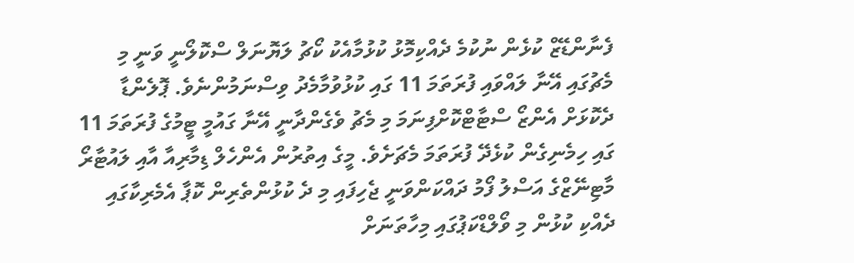ފެނާންޑޭޒް ކުޅެން ނުކުމެ ދެއްކިމޮޅު ކުޅުމާއެކު ކޯޗު ލަޔޮނަލް ސްކޮލޯނީ ވަނީ މި މެޗުގައި އޭނާ ލައްވައި ފުރަތަމަ 11 ގައި ކުޅުވުމާމެދު ވިސްނަމުންނެވެ. ޕޮލެންޑާ ދެކޮޅަށް އެންޒޯ ސްޓާޓްކޮށްފިނަމަ މި މެޗު ވެގެންދާނީ އޭނާ ގައުމީ ޓީމުގެ ފުރަތަމަ 11 ގައި ހިމެނިގެން ކުޅެދޭ ފުރަތަމަ މެޗަށެވެ. މީގެ އިތުރުން އެންހެލް ޑިމާރިއާ އާއި ލައުޓާރޯ މާޓިނޭޒްގެ އަސްލު ފޯމު ދައްކަންވަނީ ޖެހިފައި މި ދެ ކުޅުންތެރިން ކޮޕާ އެމެރިކާގައި ދެއްކި ކުޅުން މި ވޯލްޑްކަޕުގައި މިހާތަނަށް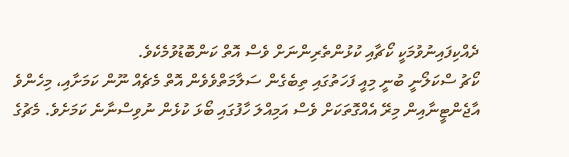ދެއްކިފައިނުވުމަކީ ކޯޗާއި ކުޅުންތެރިންނަށް ވެސް އޮތް ކަންބޮޑުވުމެކެވެ.
ކޯޗު ސްކަލޯނީ ބުނީ މިއީ ފަހަތުގައި ތިބެގެން ސަލާމަތްވެވެން އޮތް މެޗެއް ނޫން ކަމަށާއި، މިހެންވެ އާޖެންޓީނާއިން މިރޭ އެއްގޮތަކަށް ވެސް އަމިއްލަ ހާފުގައި ބޯޅަ ކުޅެން ނުވިސްނާނެ ކަމަށެވެ. މެޗުގެ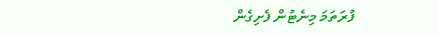ފުރަތަމަ މިނެޓުން ފެށިގެން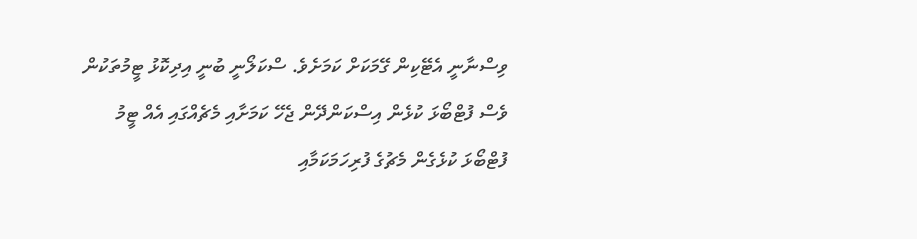ވިސްނާނީ އެޓޭކިން ގޭމަކަށް ކަމަށެވެ. ސްކަލޯނީ ބުނީ އިދިކޮޅު ޓީމުތަކުން ވެސް ފުޓްބޯޅަ ކުޅެން އިސްކަންދޭން ޖެހޭ ކަމަށާއި މެޗެއްގައި އެއް ޓީމު ފުޓްބޯޅަ ކުޅެގެން މެޗުގެ ފުރިހަމަކަމާއި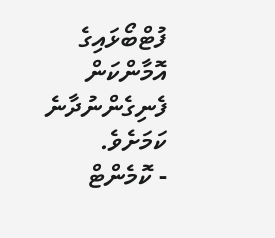ފުޓްބޯޅައިގެ އޮމާންކަން ފެނިގެންނުދާނެ ކަމަށެވެ.
- ކޮމެންޓް